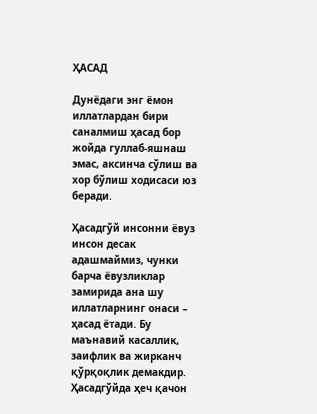ҲАСАД

Дунёдаги энг ёмон иллатлардан бири саналмиш ҳасад бор жойда гуллаб-яшнаш эмас, аксинча сўлиш ва хор бўлиш ходисаси юз беради.

Ҳасадгўй инсонни ёвуз инсон десак адашмаймиз, чунки барча ёвузликлар замирида ана шу иллатларнинг онаси – ҳасад ётади. Бу маънавий касаллик, заифлик ва жирканч қўрқоқлик демакдир. Ҳасадгўйда ҳеч қачон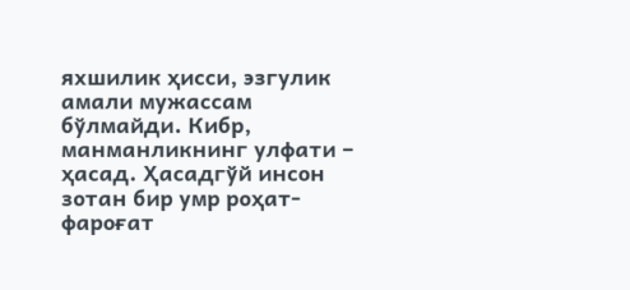яхшилик ҳисси, эзгулик амали мужассам бўлмайди. Кибр, манманликнинг улфати – ҳасад. Ҳасадгўй инсон зотан бир умр роҳат-фароғат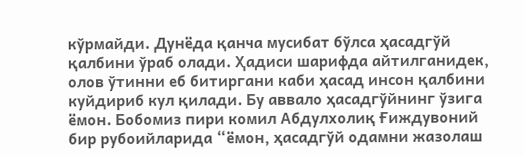кўрмайди. Дунёда қанча мусибат бўлса ҳасадгўй қалбини ўраб олади. Ҳадиси шарифда айтилганидек, олов ўтинни еб битиргани каби ҳасад инсон қалбини куйдириб кул қилади. Бу аввало ҳасадгўйнинг ўзига ёмон. Бобомиз пири комил Абдулхолиқ Ғиждувоний бир рубоийларида “ёмон, ҳасадгўй одамни жазолаш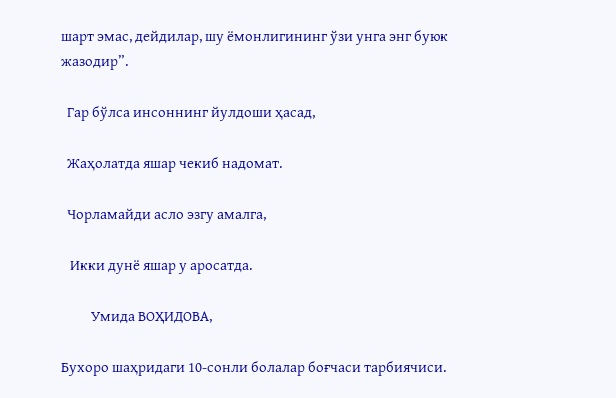шарт эмас, дейдилар, шу ёмонлигининг ўзи унга энг буюк жазодир”.

  Гар бўлса инсоннинг йулдоши ҳасад,

  Жаҳолатда яшар чекиб надомат.

  Чорламайди асло эзгу амалга,

   Икки дунё яшар у аросатда.

          Умида ВОҲИДОВА,

Бухоро шаҳридаги 10-сонли болалар боғчаси тарбиячиси.